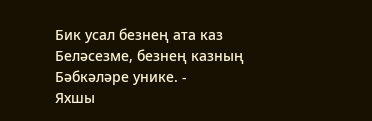Бик усал безнең ата каз
Беләсезме, безнең казның
Бәбкәләре унике. -
Яхшы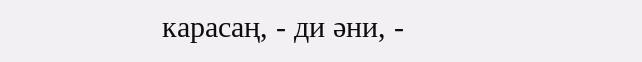карасаң, - ди әни, -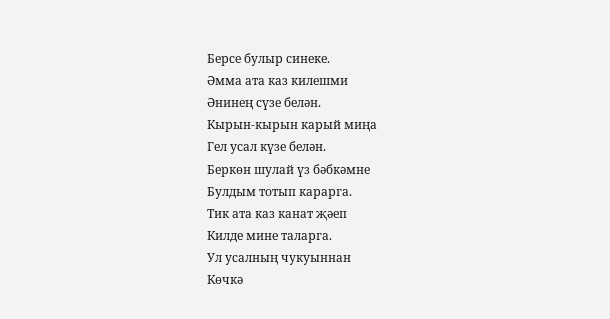Берсе булыр синеке.
Әмма ата каз килешми
Әнинең сүзе белән.
Кырын-кырын карый миңа
Гел усал күзе белән.
Беркөн шулай үз бәбкәмне
Булдым тотып карарга.
Тик ата каз канат җәеп
Килде мине таларга.
Ул усалның чукуыннан
Көчкә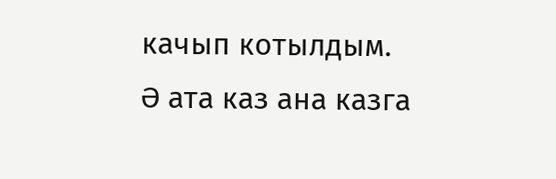качып котылдым.
Ә ата каз ана казга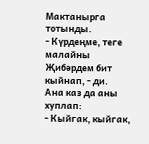Мактанырга тотынды.
- Күрдеңме, теге малайны
Җибәрдем бит кыйнап, - ди.
Ана каз да аны хуплап:
- Кыйгак, кыйгак,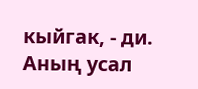кыйгак, - ди.
Аның усал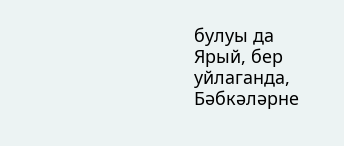булуы да
Ярый, бер уйлаганда,
Бәбкәләрне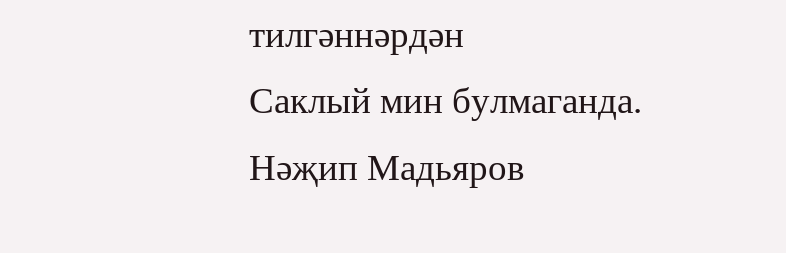тилгәннәрдән
Саклый мин булмаганда.
Нәҗип Мадьяров